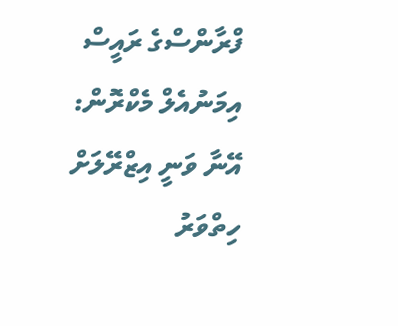ފްރާންސްގެ ރައީސް އިމަނުއެލް މެކްރޮން: އޭނާ ވަނީ އިޒްރޭލަށް ހިތްވަރު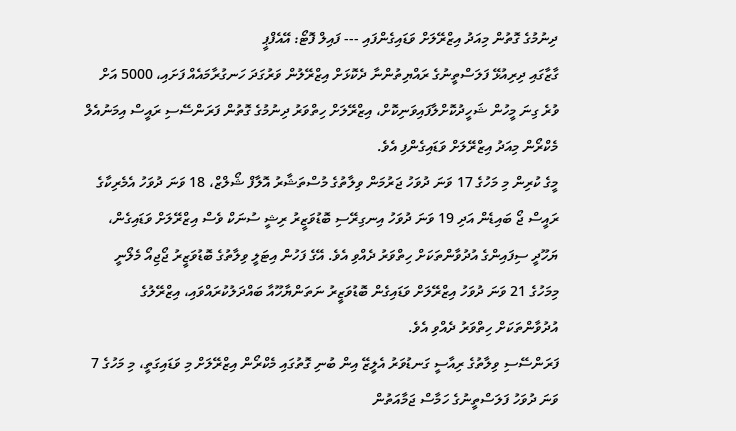ދިނުމުގެ ގޮތުން މިއަދު އިޒްރޭލަށް ވަޑައިގެންފައި --- ފައިލް ފޮޓޯ: އޭއެފްޕީ
ގާޒާގައި ދިރިއުޅޭ ފަލަސްތީނުގެ ރައްޔިތުންނާ ދެކޮޅަށް އިޒްރޭލުން ވަރުގަދަ ހަނގުރާމައެއް ފަށައި، 5000 އަށް ވުރެ ގިނަ މީހުން ޝަހީދުކޮށްލާފައިވަނިކޮށް، އިޒްރޭލަށް ހިތްވަރު ދިނުމުގެ ގޮތުން ފަރަންސޭސި ރައީސް އިމަނުއެލް މެކްރޯން މިއަދު އިޒްރޭލަށް ވަޑައިގެންފި އެވެ.
މީގެ ކުރިން މި މަހުގެ 17 ވަނަ ދުވަހު ޖަރުމަން ވިލާތުގެ މުސްތަޝާރު އޮލާފް ޝޯލްޒް، 18 ވަނަ ދުވަހު އެމެރިކާގެ ރައީސް ޖޯ ބައިޑެން އަދި 19 ވަނަ ދުވަހު އިނގިރޭސި ބޮޑުވަޒީރު ރިޝީ ސުނަކް ވެސް އިޒްރޭލަށް ވަޑައިގެން، ޔަހޫދީ ސިފައިންގެ އުދުވާންތަކަށް ހިތްވަރު ދެއްވި އެވެ. އޭގެ ފަހުން އިޓަލީ ވިލާތުގެ ބޮޑުވަޒީރު ޖޯޖިއޯ މެލޯނީ މިމަހުގެ 21 ވަނަ ދުވަހު އިޒްރޭލަށް ވަޑައިގެން ބޮޑުވަޒީރު ނަތަންޔާހޫއާ ބައްދަލުކުރައްވައި، އިޒްރޭލުގެ އުދުވާންތަކަށް ހިތްވަރު ދެއްވި އެވެ.
ފަރަންސޭސި ވިލާތުގެ ރިއާސީ ގަނޑުވަރު އެލީޒޭ އިން ބުނި ގޮތުގައި މެކްރޯން އިޒްރޭލަށް މި ވަޑައިގަތީ، މި މަހުގެ 7 ވަނަ ދުވަހު ފަލަސްތީނުގެ ހަމާސް ޖަމާއަތުން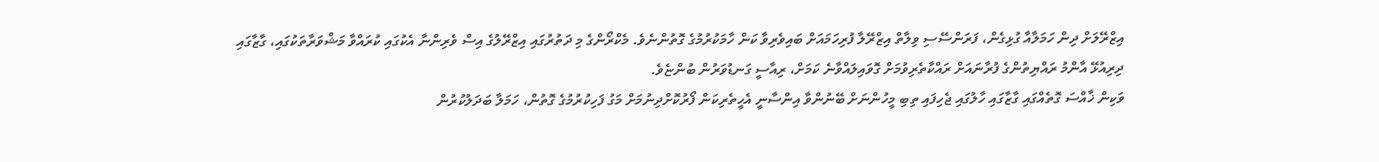އިޒްރޭލަށް ދިން ހަމަލާއާ ގުޅިގެން، ފަރަންސޭސި ވިލާތް އިޒްރޭލާ ފުރިހަމައަށް ބައިވެރިވާ ކަން ހާމަކުރުމުގެ ގޮތުންނެވެ. މެކްރޯންގެ މި ދަތުރުގައި އިޒްރޭލުގެ އިސް ވެރިންނާ އެކުގައި ކުރައްވާ މަޝްވަރާތަކުގައި، ގާޒާގައި ދިރިއުޅޭ އާންމު ރައްޔިތުންގެ ފުރާނައަށް ރައްކާތެރިވުމަށް ގޮވައިލައްވާނެ ކަމަށް، ރިއާސީ ގަނޑުވަރުން ބުންޏެވެ.
ވަކިން ޚާއްސަ ގޮތެއްގައި ގާޒާގައި ހާލުގައި ޖެހިފައި ތިބި މީހުންނަށް ބޭނުންވާ އިންސާނީ އެހީތެރިކަން ފޯރުކޮށްދިނުމަށް މަގު ފަހިކުރުމުގެ ގޮތުން، ހަމަލާ ބަދަލުކުރުން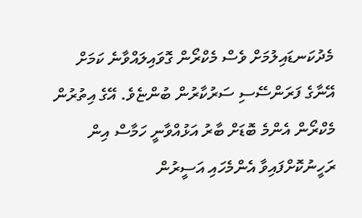މެދުކަނޑައިލުމަށް ވެސް މެކްރޯން ގޮވައިލައްވާނެ ކަމަށް އޭނާގެ ފަރަންސޭސި ސަރުކާރުން ބުންޏެވެ. އޭގެ އިތުރުން މެކްރޯން އެންމެ ބޮޑަށް ބާރު އަޅުއްވާނީ ހަމާސް އިން ރަހީނުކޮށްފައިވާ އެންމެހައި އަސީރުން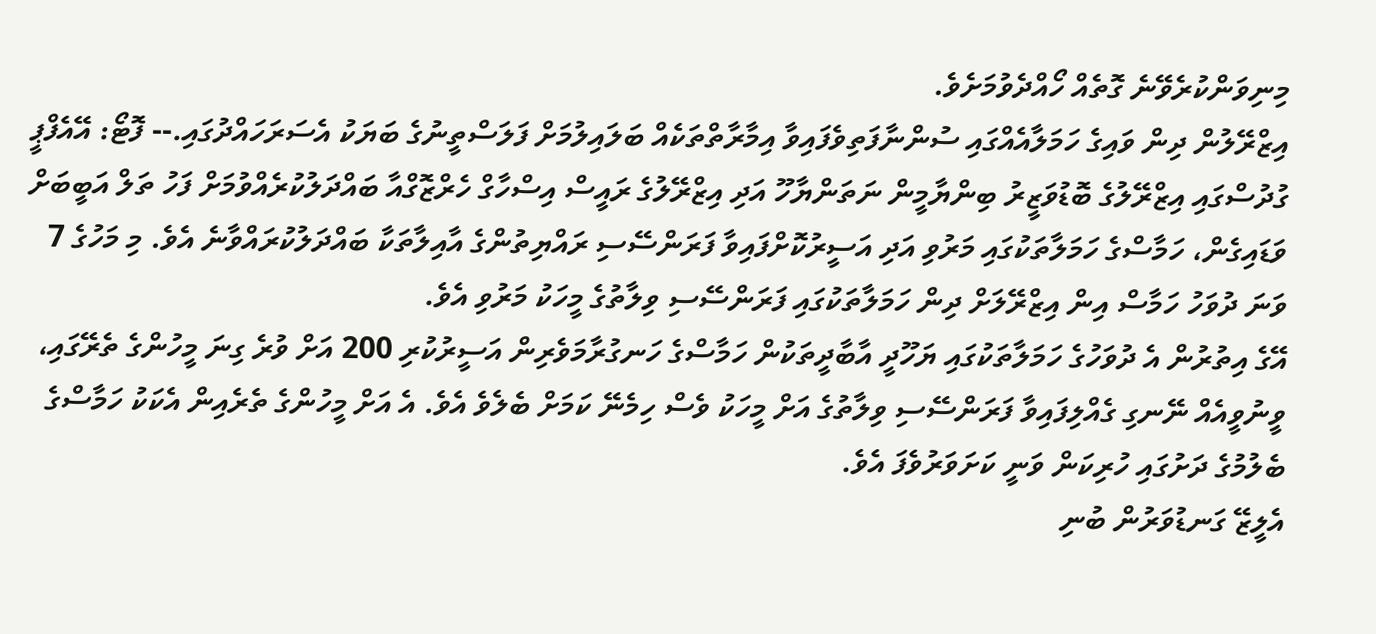މިނިވަންކުރެވޭނެ ގޮތެއް ހޯއްދެވުމަށެވެ.
އިޒްރޭލުން ދިން ވައިގެ ހަމަލާއެއްގައި ސުންނާފަތިވެފައިވާ އިމާރާތްތަކެއް ބަލައިލުމަށް ފަލަސްތީނުގެ ބަޔަކު އެސަރަހައްދުގައި.-- ފޮޓޯ: އޭއެފްޕީ
ގުދުސްގައި އިޒްރޭލުގެ ބޮޑުވަޒީރު ބިންޔާމީން ނަތަންޔާހޫ އަދި އިޒްރޭލުގެ ރައީސް އިސްހާގް ހެރްޒޮގްއާ ބައްދަލުކުރެއްވުމަށް ފަހު ތަލް އަބީބަށް ވަޑައިގެން، ހަމާސްގެ ހަމަލާތަކުގައި މަރުވި އަދި އަސީރުކޮށްފައިވާ ފަރަންސޭސި ރައްޔިތުންގެ އާއިލާތަކާ ބައްދަލުކުރައްވާނެ އެވެ. މި މަހުގެ 7 ވަނަ ދުވަހު ހަމާސް އިން އިޒްރޭލަށް ދިން ހަމަލާތަކުގައި ފަރަންސޭސި ވިލާތުގެ މީހަކު މަރުވި އެވެ.
އޭގެ އިތުރުން އެ ދުވަހުގެ ހަމަލާތަކުގައި ޔަހޫދީ އާބާދީތަކުން ހަމާސްގެ ހަނގުރާމަވެރިން އަސީރުކުރި 200 އަށް ވުރެ ގިނަ މީހުންގެ ތެރޭގައި، ވީނުވީއެއް ނޭނގި ގެއްލިފައިވާ ފަރަންސޭސި ވިލާތުގެ އަށް މީހަކު ވެސް ހިމެނޭ ކަމަށް ބެލެވެ އެވެ. އެ އަށް މީހުންގެ ތެރެއިން އެކަކު ހަމާސްގެ ބެލުމުގެ ދަށުގައި ހުރިކަން ވަނީ ކަށަވަރުވެފަ އެވެ.
އެލީޒޭ ގަނޑުވަރުން ބުނި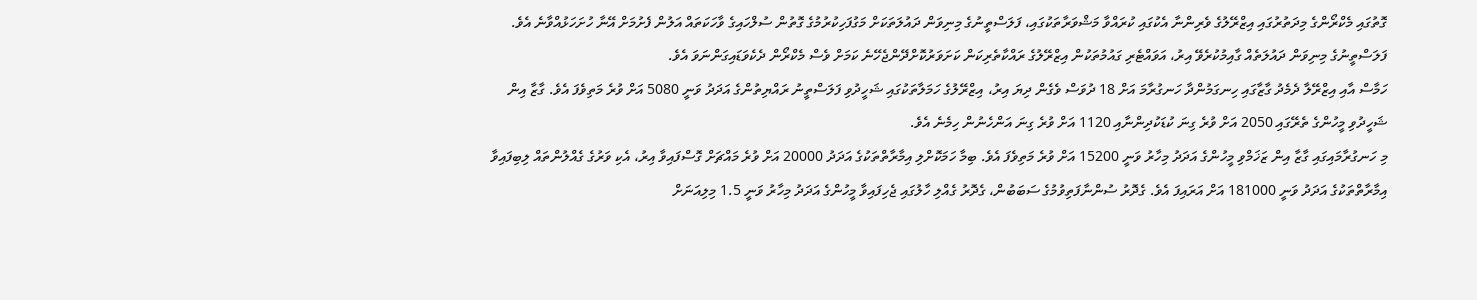ގޮތުގައި މެކްރޯންގެ މިދަތުރުގައި އިޒްރޭލުގެ ވެރިންނާ އެކުގައި ކުރައްވާ މަޝްވަރާތަކުގައި، ފަލަސްތީނުގެ މިނިވަން ދައުލަތަކަށް މަގުފަހިކުރުމުގެ ގޮތުން ސުލްހައިގެ ވާހަކަތައް އަލުން ފެށުމަށް އޭނާ ހުށަހަޅުއްވާނެ އެވެ. ފަލަސްތީނުގެ މިނިވަން ދައުލަތެއް ގާއިމުކުރެވޭ އިރު، އަވައްޓެރި ގައުމުތަކުން އިޒްރޭލުގެ ރައްކާތެރިކަން ކަށަވަރުކޮށްދޭންޖެހޭނެ ކަމަށް ވެސް މެކްރޯން ދެކެވަޑައިގަންނަވަ އެވެ.
ހަމާސް އާއި އިޒްރޭލާ ދެމެދު ގާޒާގައި ހިނގަމުންދާ ހަނގުރާމަ އަށް 18 ދުވަސް ވެގެން ދިޔަ އިރު، އިޒްރޭލުގެ ހަމަލާތަކުގައި ޝަހީދުވި ފަލަސްތީނު ރައްޔިތުންގެ އަދަދު ވަނީ 5080 އަށް ވުރެ މަތިވެފަ އެވެ. ގާޒާ އިން ޝަހީދުވި މީހުންގެ ތެރޭގައި 2050 އަށް ވުރެ ގިނަ ކުޑަކުދިންނާއި 1120 އަށް ވުރެ ގިނަ އަންހެނުން ހިމެނެ އެވެ.
މި ހަނގުރާމައިގައި ގާޒާ އިން ޒަޚަމްވި މީހުންގެ އަދަދު މިހާރު ވަނީ 15200 އަށް ވުރެ މަތިވެފަ އެވެ. ބިމާ ހަމަކޮށްލި އިމާރާތްތަކުގެ އަދަދު 20000 އަށް ވުރެ މައްޗަށް ގޮސްފައިވާ އިރު، އެކި ވަރުގެ ގެއްލުންތައް ލިބިފައިވާ އިމާރާތްތަކުގެ އަދަދު ވަނީ 181000 އަށް އަރައިފަ އެވެ. ގެދޮރު ސުންނާފަތިވުމުގެ ސަބަބުން، ގެދޮރު ގެއްލި ހާލުގައި ޖެހިފައިވާ މީހުންގެ އަދަދު މިހާރު ވަނީ 1.5 މިލިއަނަށް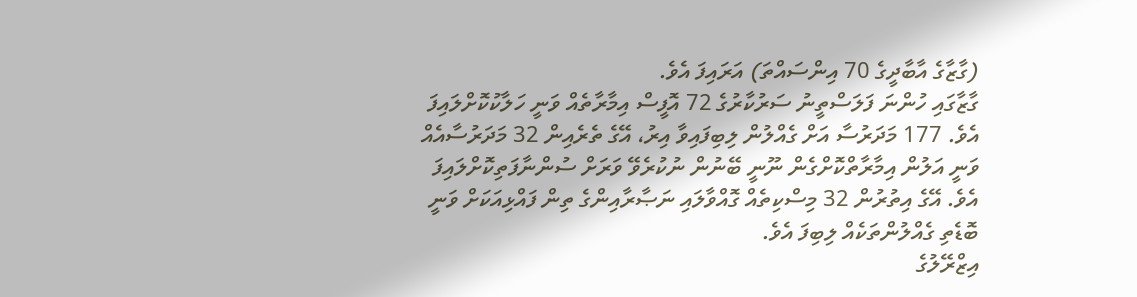(ގާޒާގެ އާބާދީގެ 70 އިންސައްތަ) އަރައިފަ އެވެ.
ގާޒާގައި ހުންނަ ފަލަސްތީނު ސަރުކާރުގެ 72 އޮފީސް އިމާރާތެއް ވަނީ ހަލާކުކޮށްލައިފަ އެވެ. 177 މަދަރުސާ އަށް ގެއްލުން ލިބިފައިވާ އިރު، އޭގެ ތެރެއިން 32 މަދަރުސާއެއް ވަނީ އަލުން އިމާރާތްކޮށްގެން ނޫނީ ބޭނުން ނުކުރެވޭ ވަރަށް ސުންނާފަތިކޮށްލައިފަ އެވެ. އޭގެ އިތުރުން 32 މިސްކިތެއް ގޮއްވާލައި ނަޞާރާއިންގެ ތިން ފައްޅިއަކަށް ވަނީ ބޮޑެތި ގެއްލުންތަކެއް ލިބިފަ އެވެ.
އިޒްރޭލުގެ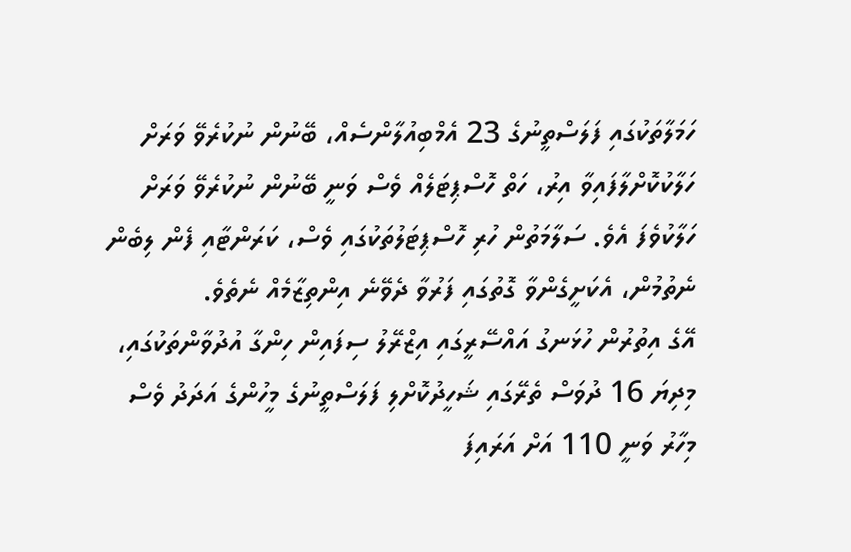ހަމަލާތަކުގައި ފަލަސްތީނުގެ 23 އެމްބިއުލާންސެއް، ބޭނުން ނުކުރެވޭ ވަރަށް ހަލާކުކޮށްލާފައިވާ އިރު، ހަތް ހޮސްޕިޓަލެއް ވެސް ވަނީ ބޭނުން ނުކުރެވޭ ވަރަށް ހަލާކުވެފަ އެވެ. ސަލާމަތުން ހުރި ހޮސްޕިޓަލުތަކުގައި ވެސް، ކަރަންޓާއި ފެން ލިބެން ނެތުމުން، އެކަށީގެންވާ ގޮތުގައި ފަރުވާ ދެވޭނެ އިންތިޒާމެއް ނެތެވެ.
އޭގެ އިތުރުން ހުޅަނގު އައްސޭރީގައި އިޒްރޭލު ސިފައިން ހިންގާ އުދުވާންތަކުގައި، މިދިޔަ 16 ދުވަސް ތެރޭގައި ޝަހީދުކޮށްލި ފަލަސްތީނުގެ މީހުންގެ އަދަދު ވެސް މިހާރު ވަނީ 110 އަށް އަރައިފަ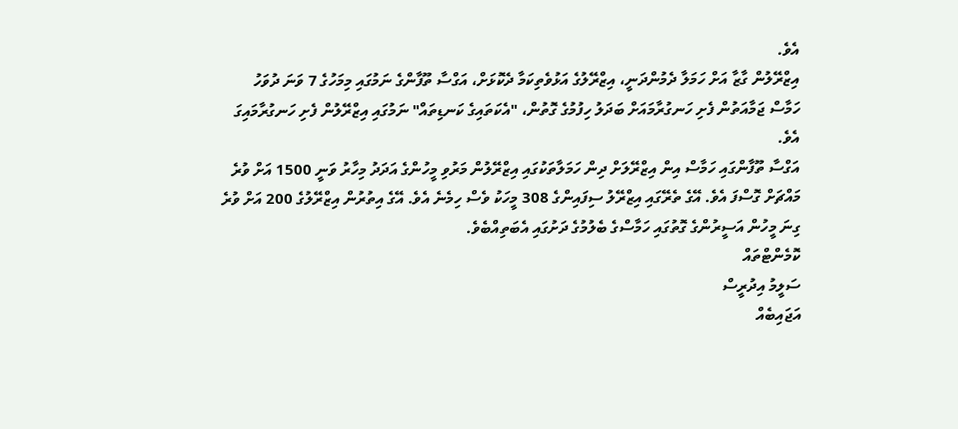އެވެ.
އިޒްރޭލުން ގާޒާ އަށް ހަމަލާ ދެމުންދަނީ، އިޒްރޭލުގެ އަޅުވެތިކަމާ ދެކޮޅަށް، އަގްސާ ތޫފާންގެ ނަމުގައި މިމަހުގެ 7 ވަނަ ދުވަހު ހަމާސް ޖަމާއަތުން ފެށި ހަނގުރާމައަށް ބަދަލު ހިފުމުގެ ގޮތުން، "އެކަތައިގެ ކަނޑިތައް" ނަމުގައި އިޒްރޭލުން ފެށި ހަނގުރާމައިގަ އެވެ.
އަގްސާ ތޫފާންގައި ހަމާސް އިން އިޒްރޭލަށް ދިން ހަމަލާތަކުގައި އިޒްރޭލުން މަރުވި މީހުންގެ އަދަދު މިހާރު ވަނީ 1500 އަށް ވުރެ މައްޗަށް ގޮސްފަ އެވެ. އޭގެ ތެރޭގައި އިޒްރޭލު ސިފައިންގެ 308 މީހަކު ވެސް ހިމެނެ އެވެ. އޭގެ އިތުރުން އިޒްރޭލުގެ 200 އަށް ވުރެ ގިނަ މީހުން އަސީރުންގެ ގޮތުގައި ހަމާސްގެ ބެލުމުގެ ދަށުގައި އެބަތިއްބެވެ.
ކޮމެންޓްތައް
ސަލީމު އިދުރީސް
އަޖައިބެއް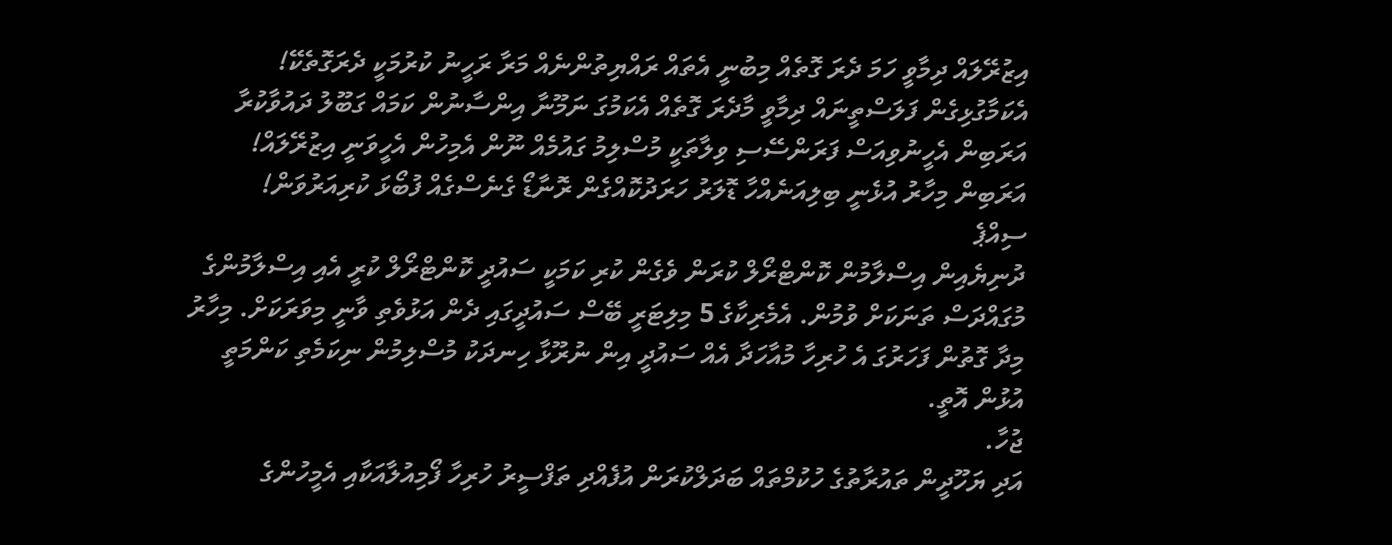އިޒުރޭލައް ދިމާވީ ހަމަ ދެރަ ގޮތެއް މިބުނީ އެތައް ރައްޔިތުންނެއް މަރާ ރަހީނު ކުރުމަކީ ދެރަގޮތެކޭ! އެކަމާގުޅިގެން ފަލަސްތީނައް ދިމާވީ މާދެރަ ގޮތެއް އެކަމުގަ ނަމޫނާ އިންސާނުން ކަމައް ގަބޫލު ދައުވާކުރާ އަރަބިން އެހީނުވިއަސް ފަރަންސޭސި ވިލާތަކީ މުސްލިމު ގައުމެއް ނޫން އެމިހުން އެހީވަނީ އިޒުރޭލައް! އަރަބިން މިހާރު އުޅެނީ ބިލިއަނެއްހާ ޑޮލަރު ހަރަދުކޮއްގެން ރޮނާޑޯ ގެނެސްގެއް ފުބޯޅަ ކުރިއަރުވަން!
ސިއްޕެ
ދުނިޔެއިން އިސްލާމުން ކޮންޓްރޯލް ކުރަން ވެގެން ކުރި ކަމަކީ ސައުދީ ކޮންޓްރޯލް ކުރީ އެއި އިސްލާމުންގެ މުގައްދަސް ތަނަކަށް ވުމުން. އެމެރިކާގެ 5 މިލިޓަރީ ބޭސް ސައުދީގައި ދެން އަޅުވެތި ވާނީ މިވަރަކަށް. މިހާރު މިދާ ގޮތުން ފަހަރުގަ އެ ހުރިހާ މުއާހަދާ އެއް ސައުދީ އިން ނުރޫޅާ ހިނދަކު މުސްލިމުން ނިކަމެތި ކަންމަތީ އުޅުން އޮތީ.
ޖުހާ.
އަދި ޔަހޫދީން ތައުރާތުގެ ހުކުމްތައް ބަދަލްކުރަން އުފެއްދި ތަފްސީރު ހުރިހާ ފޯމިއުލާއަކާއި އެމީހުންގެ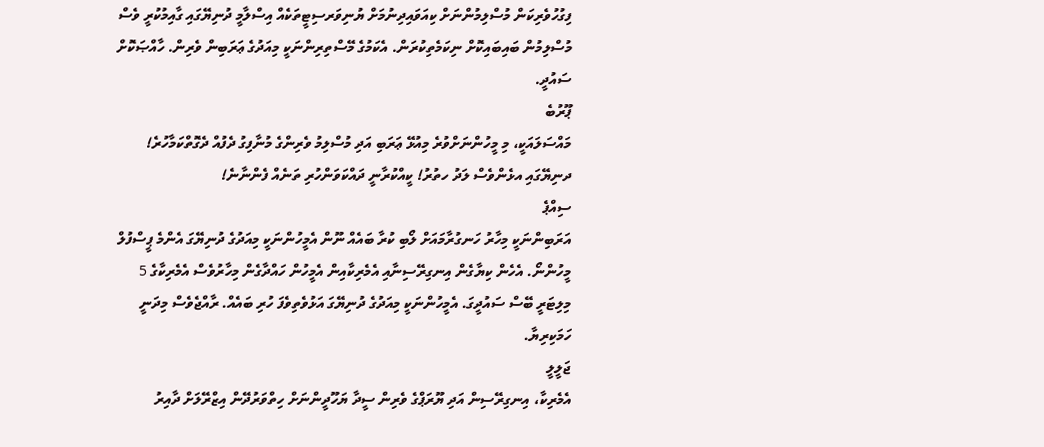ފިގުހުވެރިކަން މުސްލިމުންނަށް ކިއަވައިދިނުމަށް ޔުނިވަރސިޓީތަކެއް އިސްލާމީ ދުނިޔޭގައި ގާއިމުކުރީ ވެސް މުސްލިމުން ބައިބައިކޮށް ނިކަމެތިކުރަން. އެކަމުގެ މޭސްތިރިންނަކީ މިއަދުގެ ޢަރަބިން ވެރިން. ހާއްޞަކޮށް ސައުދީ.
ޕޫރުބެ
މައްސަލައަކީ، މި މީހުންނަށްވުރެ މިއުޅޭ ޢަރަބި އަދި މުސްލިމު ވެރިންގެ މުނާފިގު ދެފުއް ދެގޮތްކަމާހުރެ! ދނިޔޭގައި އޅެންވެސް ލަދު ހތުރު! ކީއްކުރާނީ ދައްކަވަންހުރި ތަނެއް ފެންނާނެ!
ސިއްޕެ
އަރަބިންނަކީ މިހާރު ހަނގުރާމައަށް ލޯބި ކުރާ ބައެއް ނޫން އެމީހުންނަކީ މިއަދުގެ ދުނިޔޭގަ އެންމެ ޕީސްފުލް މީހުންނޯ. އެހެން ކިޔާގެން އިނގިރޭސިނާއި އެމެރިކާއިން އެމީހުން ހައްދާގެން މިހާރުވެސް އެމެރިކާގެ 5 މިލިޓަރީ ބޭސް ސައުދީގަ. އެމީހުންނަކީ މިއަދުގެ ދުނިޔޭގަ އަޅުވެތިވެފަ ހުރި ބައެއް. ރާއްޖެވެސް މިދަނީ ހަމަކިރިޔާ.
ޖަލީލީ
އެމެރިކާ، އިނގިރޭސިން އަދި ޔޫރަޕްގެ ވެރިން ސީދާ ޔަހޫދީންނަށް ހިތްވަރުދޭން އިޒްރޭލަށް ދާއިރު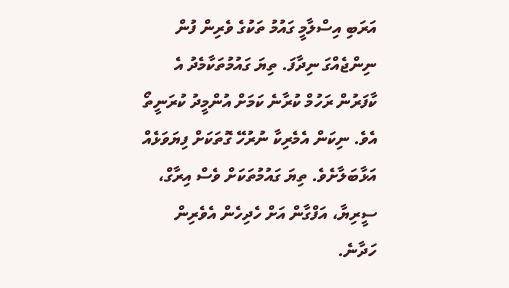އަރަބި އިސްލާމީ ގައުމު ތަކުގެ ވެރިން ފުން ނިންޖެއްގަ ނިދާފަ. ތިޔަ ގައުމުތަކާމެދު އެ ކާފަރުން ރަހުމް ކުރާނެ ކަމަށް އުންމީދު ކުރަނީތޯ އެވެ. ނިކަން އެމެރިކާ ނުރުހޭ ގޮތަކަށް ފިޔަވަޅެއް އަޅާބަލާށެވެ. ތިޔަ ގައުމުތަކަށް ވެސް އިރާގް، ސީރިޔާ، އަފްގާން އަށް ހެދިހެން އެވެރިން ހަދާނެ.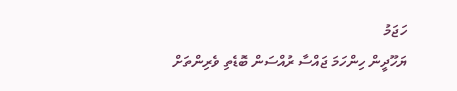ހަޖަމު
ޔަހޫދީން ހިންހަމަ ޖައްސާ ރުއްސަން ބޮޑެތި ވެރިންތަށް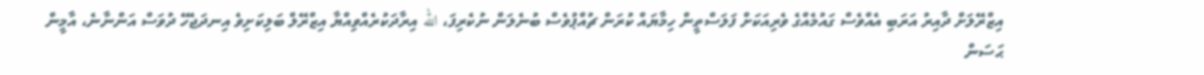އިޒްރޭލަށް ދާއިރު އަރަބި އެއްވެސް ގައުމެއްގެ ވެރިއަކަށް ފަލަސްތީން ހިމާޔައް ކުރަން ޗުއްޕުވެސް ބުނެލަން ނުކެރިފަ، الله އިރާދަކުރެއްވިއްޔާ އިޒްރޭލް ބަލިކަށިވެ އިނދަޖެހޭ ދުވަސް އަންނާނެ، އާމީން
ޙަސަން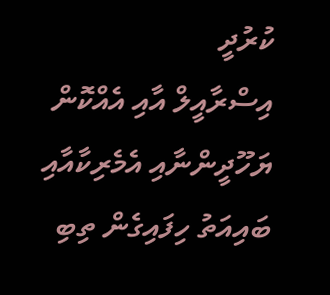ކުރުދީ
އިސްރާއީލް އާއި އެއްކޮން ޔަހޫދީންނާއި އެމެރިކާއާއި ބައިއަތު ހިފައިގެން ތިބި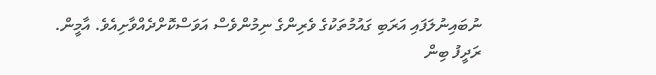ނުބައިނުލަފައި އަރަބި ގައުމުތަކުގެ ވެރިންގެ ނިމުންވެސް އަވަސްކޮށްދެއްވާށިއެވެ. އާމީން.
ރަދީފު ބިން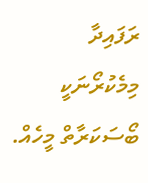ރަފައިދާ
މިމެކުރޯނަކީ ބޯސަކަރާތް މީހެއް.